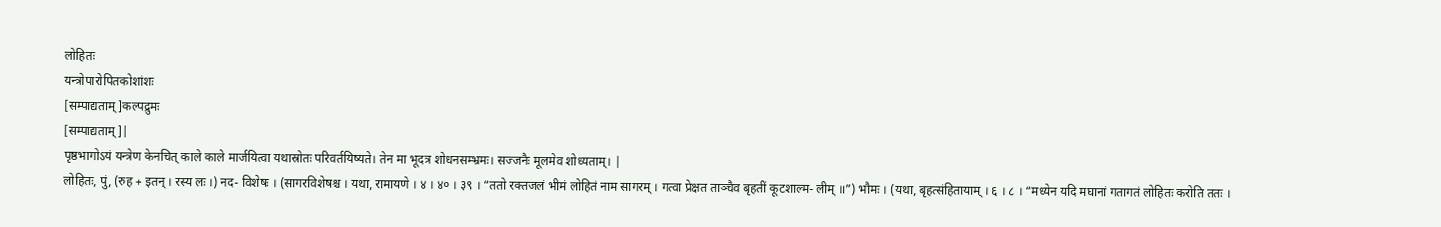लोहितः
यन्त्रोपारोपितकोशांशः
[सम्पाद्यताम्]कल्पद्रुमः
[सम्पाद्यताम्]|
पृष्ठभागोऽयं यन्त्रेण केनचित् काले काले मार्जयित्वा यथास्रोतः परिवर्तयिष्यते। तेन मा भूदत्र शोधनसम्भ्रमः। सज्जनैः मूलमेव शोध्यताम्। |
लोहितः, पुं, (रुह + इतन् । रस्य लः ।) नद- विशेषः । (सागरविशेषश्च । यथा, रामायणे । ४ । ४० । ३९ । “ततो रक्तजलं भीमं लोहितं नाम सागरम् । गत्वा प्रेक्षत ताञ्चैव बृहतीं कूटशाल्म- लीम् ॥”) भौमः । (यथा, बृहत्संहितायाम् । ६ । ८ । “मध्येन यदि मघानां गतागतं लोहितः करोति ततः ।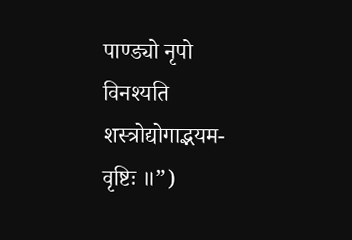पाण्ड्यो नृपो विनश्यति शस्त्रोद्योगाद्भयम- वृष्टिः ॥”)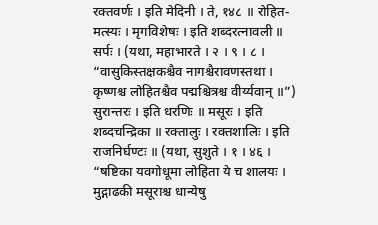रक्तवर्णः । इति मेदिनी । ते, १४८ ॥ रोहित- मत्स्यः । मृगविशेषः । इति शब्दरत्नावली ॥ सर्पः । (यथा, महाभारते । २ । ९ । ८ । “वासुकिस्तक्षकश्चैव नागश्चैरावणस्तथा । कृष्णश्च लोहितश्चैव पद्मश्चित्रश्च वीर्य्यवान् ॥”) सुरान्तरः । इति धरणिः ॥ मसूरः । इति शब्दचन्द्रिका ॥ रक्तालुः । रक्तशालिः । इति राजनिर्घण्टः ॥ (यथा, सुशुते । १ । ४६ । “षष्टिका यवगोधूमा लोहिता ये च शालयः । मुद्गाढकी मसूराश्च धान्येषु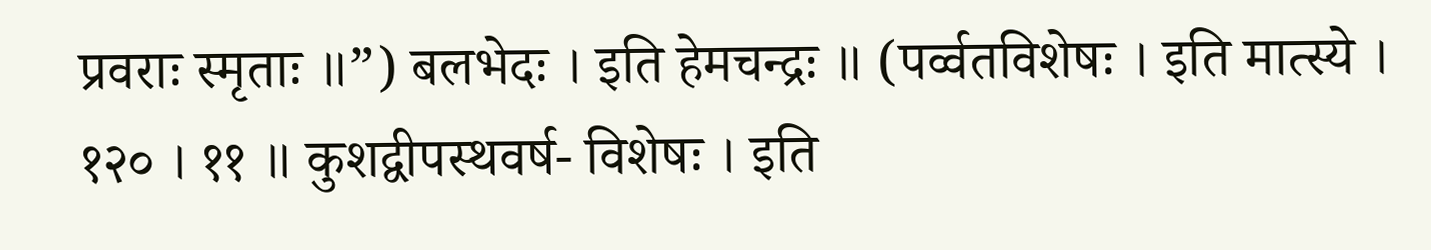प्रवराः स्मृताः ॥”) बलभेदः । इति हेमचन्द्रः ॥ (पर्व्वतविशेषः । इति मात्स्ये । १२० । ११ ॥ कुशद्वीपस्थवर्ष- विशेषः । इति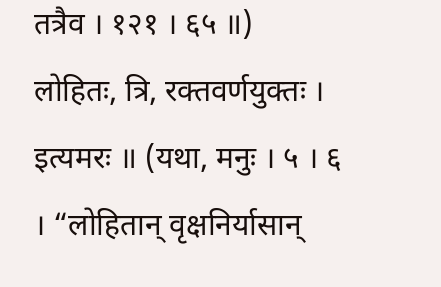तत्रैव । १२१ । ६५ ॥)
लोहितः, त्रि, रक्तवर्णयुक्तः । इत्यमरः ॥ (यथा, मनुः । ५ । ६ । “लोहितान् वृक्षनिर्यासान्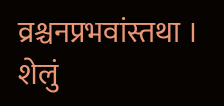व्रश्चनप्रभवांस्तथा । शेलुं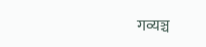गव्यञ्च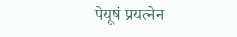पेयूषं प्रयत्नेन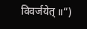विवर्जयेत् ॥”)